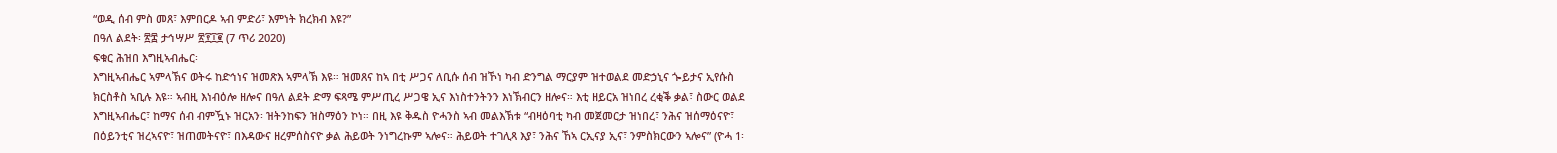“ወዲ ሰብ ምስ መጸ፣ እምበርዶ ኣብ ምድሪ፣ እምነት ክረክብ እዩ?”
በዓለ ልደት፡ ፳፰ ታኅሣሥ ፳፻፲፪ (7 ጥሪ 2020)
ፍቁር ሕዝበ እግዚኣብሔር፡
እግዚኣብሔር ኣምላኽና ወትሩ ከድኅነና ዝመጽእ ኣምላኽ እዩ። ዝመጸና ከኣ በቲ ሥጋና ለቢሱ ሰብ ዝኾነ ካብ ድንግል ማርያም ዝተወልደ መድኃኒና ጐይታና ኢየሱስ ክርስቶስ ኣቢሉ እዩ። ኣብዚ እነብዕሎ ዘሎና በዓለ ልደት ድማ ፍጻሜ ምሥጢረ ሥጋዌ ኢና እነስተንትንን እነኽብርን ዘሎና። እቲ ዘይርአ ዝነበረ ረቂቕ ቃል፣ ስውር ወልደ እግዚኣብሔር፣ ከማና ሰብ ብምዃኑ ዝርአን፡ ዝትንከፍን ዝስማዕን ኮነ። በዚ እዩ ቅዱስ ዮሓንስ ኣብ መልእኽቱ “ብዛዕባቲ ካብ መጀመርታ ዝነበረ፣ ንሕና ዝሰማዕናዮ፣ በዕይንቲና ዝረኣናዮ፣ ዝጠመትናዮ፣ በእዳውና ዘረምሰስናዮ ቃል ሕይወት ንነግረኩም ኣሎና። ሕይወት ተገሊጻ እያ፣ ንሕና ኸኣ ርኢናያ ኢና፣ ንምስክርውን ኣሎና” (ዮሓ 1፡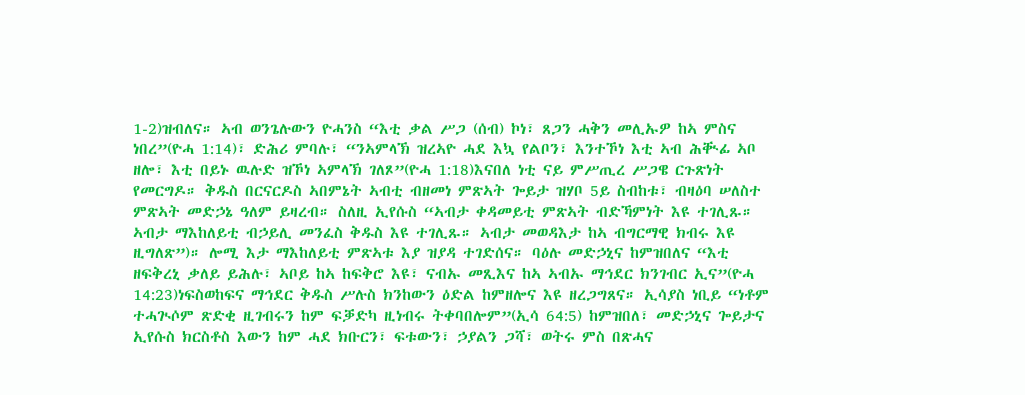1-2)ዝብለና። ኣብ ወንጌሉውን ዮሓንስ “እቲ ቃል ሥጋ (ሰብ) ኮነ፣ ጸጋን ሓቅን መሊኡዎ ከኣ ምስና ነበረ”(ዮሓ 1:14)፣ ድሕሪ ምባሉ፣ “ንኣምላኽ ዝረኣዮ ሓደ እኳ የልቦን፣ እንተኾነ እቲ ኣብ ሕቚፊ ኣቦ ዘሎ፣ እቲ በይኑ ዉሉድ ዝኾነ ኣምላኽ ገለጾ”(ዮሓ 1:18)እናበለ ነቲ ናይ ምሥጢረ ሥጋዌ ርጉጽነት የመርግዶ። ቅዱስ በርናርዶስ ኣበምኔት ኣብቲ ብዘመነ ምጽኣት ጐይታ ዝሃቦ 5ይ ስብከቱ፣ ብዛዕባ ሠለስተ ምጽኣት መድኃኔ ዓለም ይዛረብ። ስለዚ ኢየሱስ “ኣብታ ቀዳመይቲ ምጽኣት ብድኻምነት እዩ ተገሊጹ። ኣብታ ማእከለይቲ ብኃይሊ መንፈስ ቅዱስ እዩ ተገሊጹ። ኣብታ መወዳእታ ከኣ ብግርማዊ ክብሩ እዩ ዚግለጽ”)። ሎሚ እታ ማእከለይቲ ምጽኣቱ እያ ዝያዳ ተገድሰና። ባዕሉ መድኃኒና ከምዝበለና “እቲ ዘፍቅረኒ ቃለይ ይሕሉ፣ ኣቦይ ከኣ ከፍቅሮ እዩ፣ ናብኡ መጺእና ከኣ ኣብኡ ማኅደር ክንገብር ኢና”(ዮሓ 14:23)ነፍስወከፍና ማኅደር ቅዱስ ሥሉስ ክንከውን ዕድል ከምዘሎና እዩ ዘረጋግጸና። ኢሳያስ ነቢይ “ነቶም ተሓጒሶም ጽድቂ ዚገብሩን ከም ፍቓድካ ዚነብሩ ትቀባበሎም”(ኢሳ 64:5) ከምዝበለ፣ መድኃኒና ጐይታና ኢየሱስ ክርስቶስ እውን ከም ሓደ ክቡርን፣ ፍቱውን፣ ኃያልን ጋሻ፣ ወትሩ ምስ በጽሓና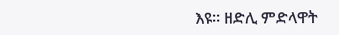እዩ። ዘድሊ ምድላዋት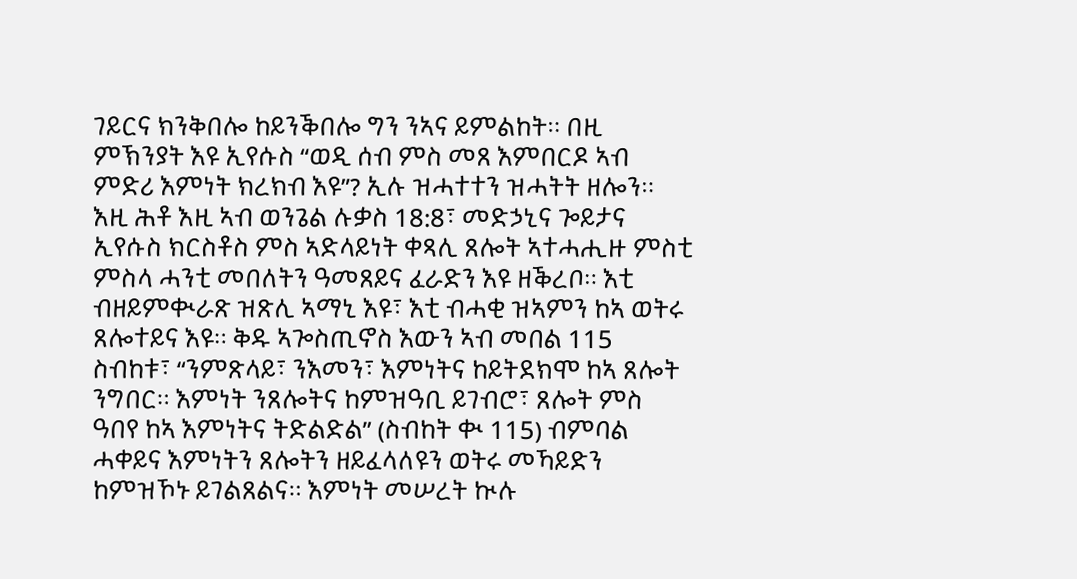ገይርና ክንቅበሎ ከይንቕበሎ ግን ንኣና ይምልከት። በዚ ምኽንያት እዩ ኢየሱስ “ወዲ ሰብ ምስ መጸ እምበርዶ ኣብ ምድሪ እምነት ክረክብ እዩ”? ኢሉ ዝሓተተን ዝሓትት ዘሎን። እዚ ሕቶ እዚ ኣብ ወንጌል ሉቃስ 18:8፣ መድኃኒና ጐይታና ኢየሱስ ክርስቶስ ምስ ኣድላይነት ቀጻሊ ጸሎት ኣተሓሒዙ ምስቲ ምስላ ሓንቲ መበለትን ዓመጸይና ፈራድን እዩ ዘቕረቦ። እቲ ብዘይምቊራጽ ዝጽሊ ኣማኒ እዩ፣ እቲ ብሓቂ ዝኣምን ከኣ ወትሩ ጸሎተይና እዩ። ቅዱ ኣጐስጢኖስ እውን ኣብ መበል 115 ስብከቱ፣ “ንምጽላይ፣ ንእመን፣ እምነትና ከይትደክሞ ከኣ ጸሎት ንግበር። እምነት ንጸሎትና ከምዝዓቢ ይገብሮ፣ ጸሎት ምስ ዓበየ ከኣ እምነትና ትድልድል” (ስብከት ቊ 115) ብምባል ሓቀይና እምነትን ጸሎትን ዘይፈላለዩን ወትሩ መኻይድን ከምዝኾኑ ይገልጸልና። እምነት መሠረት ኲሉ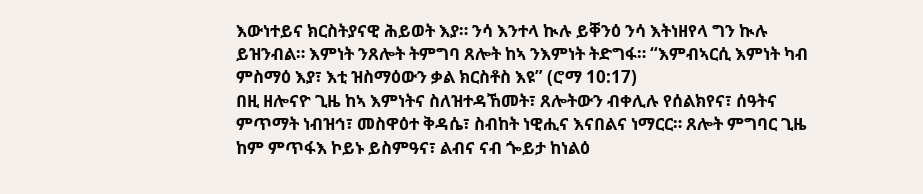እውነተይና ክርስትያናዊ ሕይወት እያ። ንሳ እንተላ ኲሉ ይቐንዕ ንሳ እትነዘየላ ግን ኲሉ ይዝንብል። እምነት ንጸሎት ትምግባ ጸሎት ከኣ ንእምነት ትድግፋ። “እምብኣርሲ እምነት ካብ ምስማዕ እያ፣ እቲ ዝስማዕውን ቃል ክርስቶስ እዩ” (ሮማ 10:17)
በዚ ዘሎናዮ ጊዜ ከኣ እምነትና ስለዝተዳኸመት፣ ጸሎትውን ብቀሊሉ የሰልክየና፣ ሰዓትና ምጥማት ነብዝኅ፣ መስዋዕተ ቅዳሴ፣ ስብከት ነዊሒና እናበልና ነማርር። ጸሎት ምግባር ጊዜ ከም ምጥፋእ ኮይኑ ይስምዓና፣ ልብና ናብ ጐይታ ከነልዕ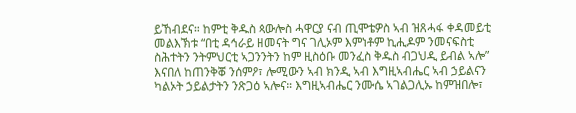ይኸብደና። ከምቲ ቅዱስ ጳውሎስ ሓዋርያ ናብ ጢሞቴዎስ ኣብ ዝጸሓፋ ቀዳመይቲ መልእኽቱ “በቲ ዳኅራይ ዘመናት ግና ገሊኦም እምነቶም ኪሒዶም ንመናፍስቲ ስሕተትን ንትምህርቲ ኣጋንንትን ከም ዚስዕቡ መንፈስ ቅዱስ ብጋህዲ ይብል ኣሎ” እናበለ ከጠንቅቖ ንሰምዖ፣ ሎሚውን ኣብ ክንዲ ኣብ እግዚኣብሔር ኣብ ኃይልናን ካልኦት ኃይልታትን ንጽጋዕ ኣሎና። እግዚኣብሔር ንሙሴ ኣገልጋሊኡ ከምዝበሎ፣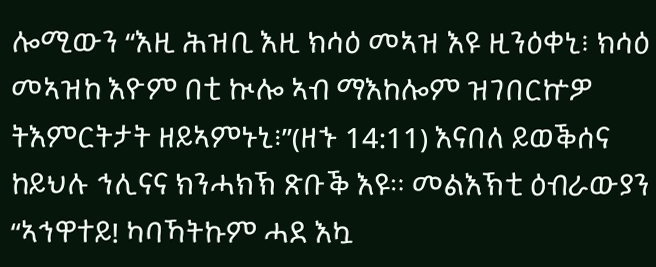ሎሚውን “እዚ ሕዝቢ እዚ ክሳዕ መኣዝ እዩ ዚንዕቀኒ፧ ክሳዕ መኣዝከ እዮም በቲ ኲሎ ኣብ ማእከሎም ዝገበርኵዎ ትእምርትታት ዘይኣምኑኒ፧”(ዘኁ 14:11) እናበለ ይወቕሰና ከይህሉ ኅሊናና ክንሓክኽ ጽቡቕ እዩ። መልእኽቲ ዕብራውያን “ኣኅዋተይ! ካባኻትኩም ሓደ እኳ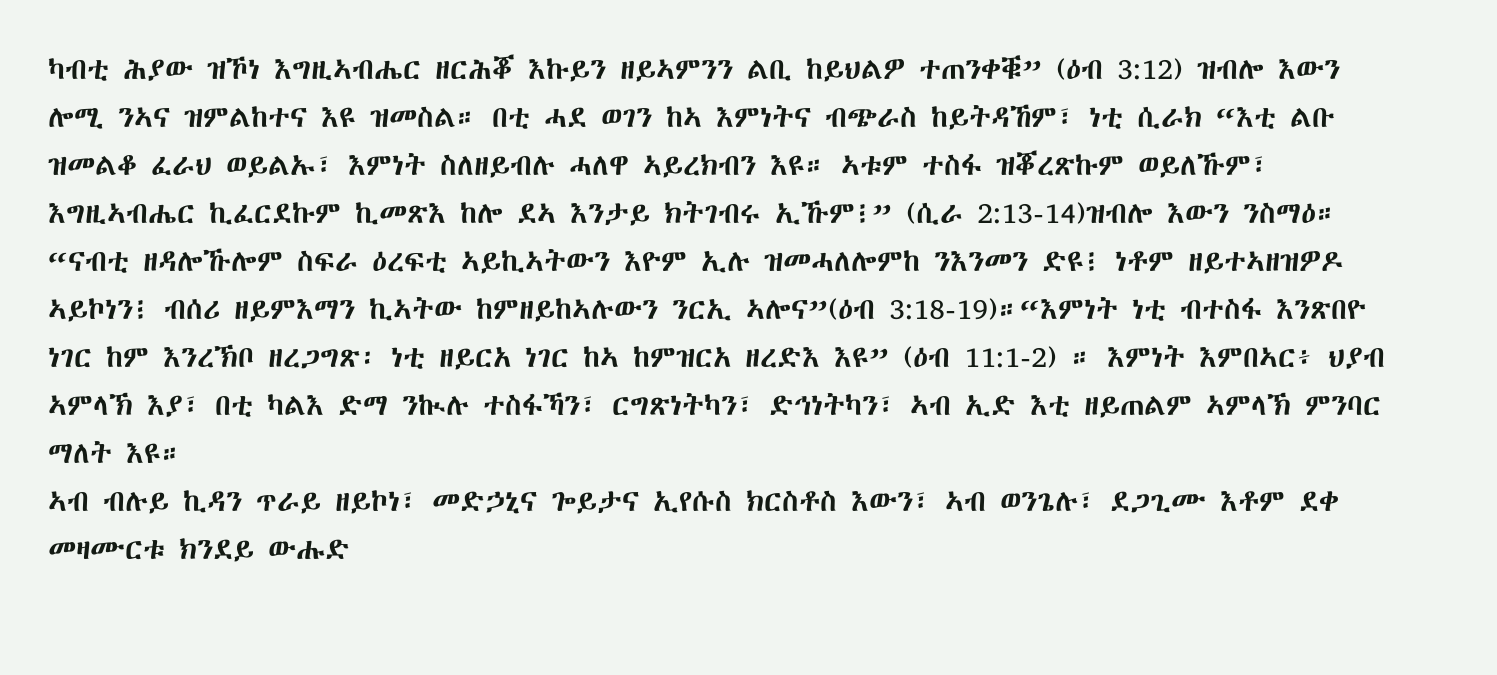ካብቲ ሕያው ዝኾነ እግዚኣብሔር ዘርሕቖ እኩይን ዘይኣምንን ልቢ ከይህልዎ ተጠንቀቑ” (ዕብ 3:12) ዝብሎ እውን ሎሚ ንኣና ዝምልከተና እዩ ዝመስል። በቲ ሓደ ወገን ከኣ እምነትና ብጭራስ ከይትዳኸም፣ ነቲ ሲራክ “እቲ ልቡ ዝመልቆ ፈራህ ወይልኡ፣ እምነት ስለዘይብሉ ሓለዋ ኣይረክብን እዩ። ኣቱም ተስፋ ዝቖረጽኩም ወይለኹም፣ እግዚኣብሔር ኪፈርደኩም ኪመጽእ ከሎ ደኣ እንታይ ክትገብሩ ኢኹም፧” (ሲራ 2:13-14)ዝብሎ እውን ንስማዕ። “ናብቲ ዘዳሎኹሎም ስፍራ ዕረፍቲ ኣይኪኣትውን እዮም ኢሉ ዝመሓለሎምከ ንእንመን ድዩ፧ ነቶም ዘይተኣዘዝዎዶ ኣይኮነን፧ ብሰሪ ዘይምእማን ኪኣትው ከምዘይከኣሉውን ንርኢ ኣሎና”(ዕብ 3:18-19)።“እምነት ነቲ ብተስፋ እንጽበዮ ነገር ከም እንረኽቦ ዘረጋግጽ፡ ነቲ ዘይርአ ነገር ከኣ ከምዝርአ ዘረድእ እዩ” (ዕብ 11:1-2) ። እምነት እምበኣር፥ ህያብ ኣምላኽ እያ፣ በቲ ካልእ ድማ ንኲሉ ተስፋኻን፣ ርግጽነትካን፣ ድኅነትካን፣ ኣብ ኢድ እቲ ዘይጠልም ኣምላኽ ምንባር ማለት እዩ።
ኣብ ብሉይ ኪዳን ጥራይ ዘይኮነ፣ መድኃኒና ጐይታና ኢየሱስ ክርስቶስ እውን፣ ኣብ ወንጌሉ፣ ደጋጊሙ እቶም ደቀ መዛሙርቱ ክንደይ ውሑድ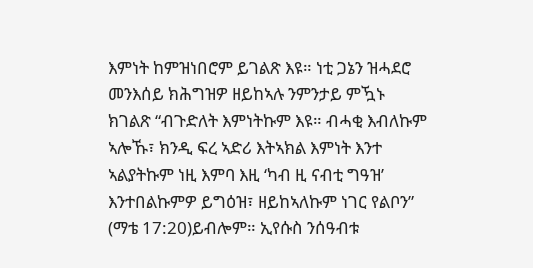እምነት ከምዝነበሮም ይገልጽ እዩ። ነቲ ጋኔን ዝሓደሮ መንእሰይ ክሕግዝዎ ዘይከኣሉ ንምንታይ ምዃኑ ክገልጽ “ብጉድለት እምነትኩም እዩ። ብሓቂ እብለኩም ኣሎኹ፣ ክንዲ ፍረ ኣድሪ እትኣክል እምነት እንተ ኣልያትኩም ነዚ እምባ እዚ ‘ካብ ዚ ናብቲ ግዓዝ’ እንተበልኩምዎ ይግዕዝ፣ ዘይከኣለኩም ነገር የልቦን” (ማቴ 17:20)ይብሎም። ኢየሱስ ንሰዓብቱ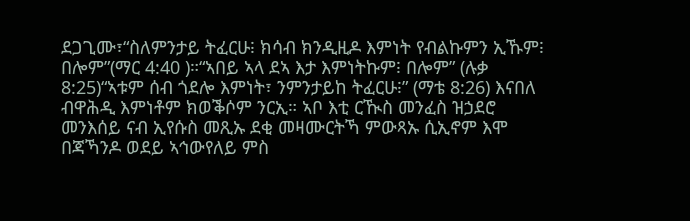ደጋጊሙ፣“ስለምንታይ ትፈርሁ፧ ክሳብ ክንዲዚዶ እምነት የብልኩምን ኢኹም፧ በሎም”(ማር 4:40 )።“ኣበይ ኣላ ደኣ እታ እምነትኩም፧ በሎም” (ሉቃ 8:25)“ኣቱም ሰብ ጎደሎ እምነት፣ ንምንታይከ ትፈርሁ፧” (ማቴ 8:26) እናበለ ብዋሕዲ እምነቶም ክወቕሶም ንርኢ። ኣቦ እቲ ርዂስ መንፈስ ዝኃደሮ መንእሰይ ናብ ኢየሱስ መጺኡ ደቂ መዛሙርትኻ ምውጻኡ ሲኢኖም እሞ በጃኻንዶ ወደይ ኣኅውየለይ ምስ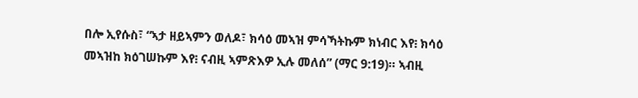በሎ ኢየሱስ፣ “ኣታ ዘይኣምን ወለዶ፣ ክሳዕ መኣዝ ምሳኻትኩም ክነብር እየ፧ ክሳዕ መኣዝከ ክዕገሠኩም እየ፧ ናብዚ ኣምጽእዎ ኢሉ መለሰ” (ማር 9:19)። ኣብዚ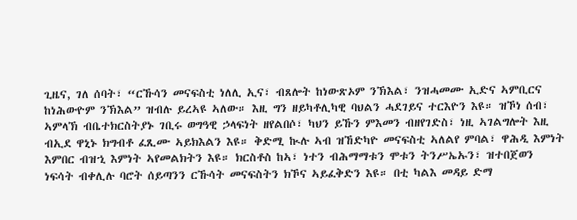ጊዜና, ገለ ሰባት፣ “ርኹሳን መናፍስቲ ነለሊ ኢና፣ ብጸሎት ከነውጽኦም ንኽእል፣ ንዝሓመሙ ኢድና ኣምቢርና ከነሕውዮም ንኽእል” ዝብሉ ይረኣዩ ኣለው። እዚ ግን ዘይካቶሊካዊ ባህልን ሓደገይና ተርእዮን እዩ። ዝኾነ ሰብ፣ ኣምላኽ ብቤተክርስትያኑ ገቢሩ ወግዓዊ ኃላፍነት ዘየልበሶ፣ ካህን ይኹን ምእመን ብዘየገድስ፣ ነዚ ኣገልግሎት እዚ ብኢደ ዋኒኑ ክግብቶ ፈጺሙ ኣይክእልን እዩ። ቅድሚ ኲሉ ኣብ ዝኸድካዮ መናፍስቲ ኣለልየ ምባል፣ ዋሕዲ እምነት እምበር ብዝኂ እምነት ኣየመልክትን እዩ። ክርስቶስ ከኣ፣ ነተን ብሕማማቱን ሞቱን ትንሥኤኡን፣ ዝተበጀወን ነፍሳት ብቀሊሉ ባሮት ሰይጣንን ርኹሳት መናፍስትን ክኾና ኣይፈቅድን እዩ። በቲ ካልእ መዳይ ድማ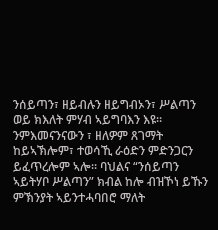ንሰይጣን፣ ዘይብሉን ዘይግብኦን፣ ሥልጣን ወይ ክእለት ምሃብ ኣይግባእን እዩ። ንምእመናንናውን ፣ ዘለዎም ጸገማት ከይኣኽሎም፣ ተወሳኺ ራዕድን ምድንጋርን ይፈጥረሎም ኣሎ። ባህልና “ንሰይጣን ኣይትሃቦ ሥልጣን” ክብል ከሎ ብዝኾነ ይኹን ምኽንያት ኣይንተሓባበሮ ማለት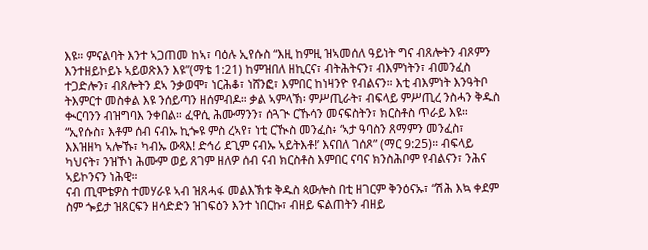እዩ። ምናልባት እንተ ኣጋጠመ ከኣ፣ ባዕሉ ኢየሱስ “እዚ ከምዚ ዝኣመሰለ ዓይነት ግና ብጸሎትን ብጾምን እንተዘይኮይኑ ኣይወጽእን እዩ”(ማቴ 1:21) ከምዝበለ ዘኪርና፣ ብትሕትናን፣ ብእምነትን፣ ብመንፈስ ተጋድሎን፣ ብጸሎትን ደኣ ንቃወሞ፣ ነርሕቆ፣ ነሸንፎ፣ እምበር ከነዛንዮ የብልናን። እቲ ብእምነት እንዓትቦ ትእምርተ መስቀል እዩ ንሰይጣን ዘሰምብዶ። ቃል ኣምላኽ፡ ምሥጢራት፣ ብፍላይ ምሥጢረ ንስሓን ቅዱስ ቊርባንን ብዝግባእ ንቀበል። ፈዋሲ ሕሙማንን፣ ሰጓጒ ርኹሳን መናፍስትን፣ ክርስቶስ ጥራይ እዩ። “ኢየሱስ፣ እቶም ሰብ ናብኡ ኪጐዩ ምስ ረኣየ፣ ነቲ ርዂስ መንፈስ፥ ‘ኣታ ዓባስን ጸማምን መንፈስ፣ እእዝዘካ ኣሎኹ፣ ካብኡ ውጻእ! ድኅሪ ደጊም ናብኡ ኣይትእቶ!’ እናበለ ገሰጾ” (ማር 9:25)። ብፍላይ ካህናት፣ ንዝኾነ ሕሙም ወይ ጸገም ዘለዎ ሰብ ናብ ክርስቶስ እምበር ናባና ክንስሕቦም የብልናን፣ ንሕና ኣይኮንናን ነሕዊ።
ናብ ጢሞቴዎስ ተመሃራዩ ኣብ ዝጸሓፋ መልእኽቱ ቅዱስ ጳውሎስ በቲ ዘገርም ቅንዕናኡ፣ “ሽሕ እኳ ቀደም ስም ጐይታ ዝጸርፍን ዘሳድድን ዝገፍዕን እንተ ነበርኩ፣ ብዘይ ፍልጠትን ብዘይ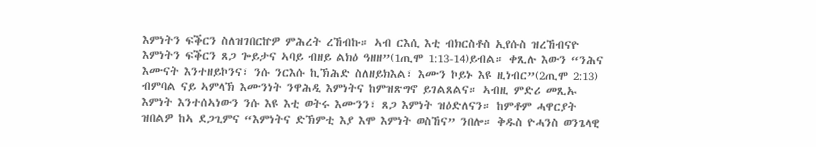እምነትን ፍቕርን ስለዝገበርኵዎ ምሕረት ረኸብኩ። ኣብ ርእሲ እቲ ብክርስቶስ ኢየሱስ ዝረኸብናዮ እምነትን ፍቕርን ጸጋ ጐይታና ኣባይ ብዘይ ልክዕ ዓዘዘ”(1ጢሞ 1:13-14)ይብል። ቀጺሉ እውን “ንሕና እሙናት እንተዘይኮንና፣ ንሱ ንርእሱ ኪኽሕድ ስለዘይክእል፣ እሙን ኮይኑ እዩ ዚነብር”(2ጢሞ 2:13) ብምባል ናይ ኣምላኽ እሙንነት ንዋሕዲ እምነትና ከምዝጽግኖ ይገልጸልና። ኣብዚ ምድሪ መጺኡ እምነት እንተሰኣነውን ንሱ እዩ እቲ ወትሩ እሙንን፣ ጸጋ እምነት ዝዕድለናን። ከምቶም ሓዋርያት ዝበልዎ ከኣ ደጋጊምና “እምነትና ድኽምቲ እያ እሞ እምነት ወስኸና” ንበሎ። ቅዱስ ዮሓንስ ወንጌላዊ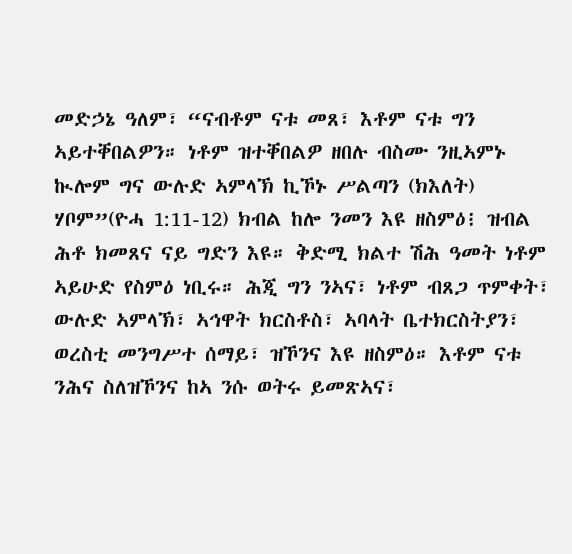መድኃኔ ዓለም፣ “ናብቶም ናቱ መጸ፣ እቶም ናቱ ግን ኣይተቐበልዎን። ነቶም ዝተቐበልዎ ዘበሉ ብስሙ ንዚኣምኑ ኲሎም ግና ውሉድ ኣምላኽ ኪኾኑ ሥልጣን (ክእለት) ሃቦም”(ዮሓ 1:11-12) ክብል ከሎ ንመን እዩ ዘስምዕ፧ ዝብል ሕቶ ክመጸና ናይ ግድን እዩ። ቅድሚ ክልተ ሽሕ ዓመት ነቶም ኣይሁድ የስምዕ ነቢሩ። ሕጂ ግን ንኣና፣ ነቶም ብጸጋ ጥምቀት፣ ውሉድ ኣምላኽ፣ ኣኅዋት ክርስቶስ፣ ኣባላት ቤተክርስትያን፣ ወረስቲ መንግሥተ ሰማይ፣ ዝኾንና እዩ ዘስምዕ። እቶም ናቱ ንሕና ስለዝኾንና ከኣ ንሱ ወትሩ ይመጽኣና፣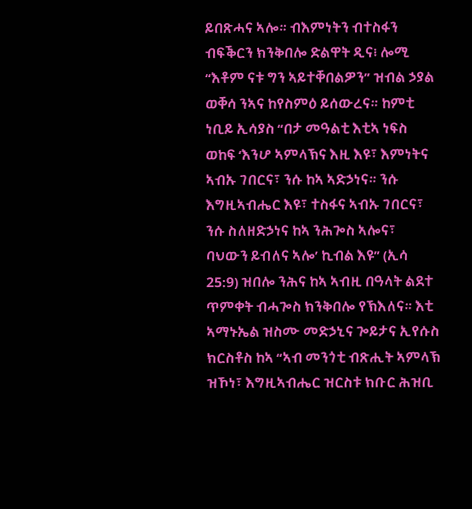ይበጽሓና ኣሎ። ብእምነትን ብተስፋን ብፍቕርን ክንቅበሎ ድልዋት ዲና፧ ሎሚ “እቶም ናቱ ግን ኣይተቐበልዎን” ዝብል ኃያል ወቐሳ ንኣና ከየስምዕ ይሰውረና። ከምቲ ነቢይ ኢሳያስ “በታ መዓልቲ እቲኣ ነፍስ ወከፍ ‘እንሆ ኣምላኽና እዚ እዩ፣ እምነትና ኣብኡ ገበርና፣ ንሱ ከኣ ኣድኃነና። ንሱ እግዚኣብሔር እዩ፣ ተስፋና ኣብኡ ገበርና፣ ንሱ ስለዘድኃነና ከኣ ንሕጐስ ኣሎና፣ ባህውን ይብለና ኣሎ’ ኪብል እዩ” (ኢሳ 25:9) ዝበሎ ንሕና ከኣ ኣብዚ በዓላት ልደተ ጥምቀት ብሓጐስ ክንቅበሎ የኽእለና። እቲ ኣማኑኤል ዝስሙ መድኃኒና ጐይታና ኢየሱስ ክርስቶስ ከኣ “ኣብ መንጎቲ ብጽሒት ኣምላኽ ዝኾነ፣ እግዚኣብሔር ዝርስቱ ክቡር ሕዝቢ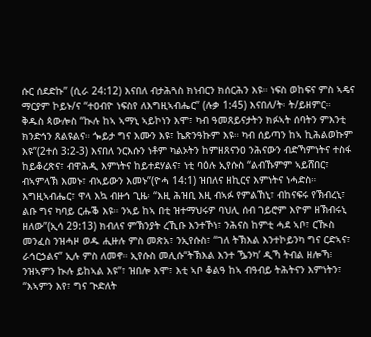ሱር ሰደድኩ” (ሲራ 24:12) እናበለ ብታሕጓስ ክነብርን ክሰርሕን እዩ። ነፍስ ወከፍና ምስ ኣዴና ማርያም ኮይኑ/ና “ተዐብዮ ነፍስየ ለእግዚኣብሔር” (ሉቃ 1:45) እናበለ/ት፡ ት/ይዘምር።
ቅዱስ ጳውሎስ “ኲሉ ከኣ ኣማኒ ኣይኮነን እሞ፣ ካብ ዓመጸይናታትን ክፉኣት ሰባትን ምእንቲ ክንድኅን ጸልዩልና። ጐይታ ግና እሙን እዩ፣ ኬጽንዓኩም እዩ። ካብ ሰይጣን ከኣ ኪሕልወኩም እዩ”(2ተሰ 3:2-3) እናበለ ንርእሱን ነቶም ካልኦትን ከምዘጸናንዐ ንሕናውን ብድኻምነትና ተስፋ ከይቆረጽና፣ ብዋሕዲ እምነትና ከይተደሃልና፣ ነቲ ባዕሉ ኢየሱስ “ልብኹምም ኣይሸበር፣ ብኣምላኽ እመኑ፣ ብኣይውን እመኑ”(ዮሓ 14:1) ዝበለና ዘኪርና እምነትና ነሓድስ። እግዚኣብሔር፣ ዋላ እኳ ብዙኅ ጊዜ፡ “እዚ ሕዝቢ እዚ ብኣፉ የምልኸኒ፣ ብከናፍሩ የኽብረኒ፣ ልቡ ግና ካባይ ርሑቕ እዩ። ንኣይ ከኣ በቲ ዝተማህሩዎ ባህሊ ሰብ ገይሮም እዮም ዘኽብሩኒ ዘለው”(ኢሳ 29:13) ክብለና ምኽንያት ረኺቡ እንተኾነ፣ ንሕናስ ከምቲ ሓደ ኣቦ፣ ርዂስ መንፈስ ንዝሓዞ ወዱ ሒዙሉ ምስ መጽአ፣ ንኢየሱስ፣ “ገለ ትኽእል እንተኮይንካ ግና ርድኣና፣ ራኅርኃልና” ኢሉ ምስ ለመኖ። ኢየሱስ መሊሱ“ትኽእል እንተ ዄንካ’ ዲኻ ትብል ዘሎኻ፧ ንዝኣምን ኲሉ ይከኣል እዩ”፣ ዝበሎ እሞ፣ እቲ ኣቦ ቆልዓ ከኣ ብዓብይ ትሕትናን እምነትን፣ “እኣምን እየ፣ ግና ጒድለት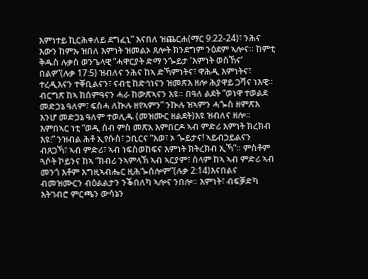እምነተይ ኪርሕቀለይ ደግፈኒ” እናበለ ዝጨርሐ(ማር 9:22-24)፣ ንሕና እውን ከምኡ ዝበለ እምነት ዝመልኦ ጸሎት ክንደግም ንዕደም ኣሎና። ከምቲ ቅዱስ ሉቃስ ወንጌላዊ “ሓዋርያት ድማ ንጐይታ ‘እምነት ወስኸና’ በልዎ”(ሉቃ 17:5) ዝብለና ንሕና ከኣ ድኻምነትና፣ ዋሕዲ እምነትና፣ ተረዲእናን ተቐቢልናን፣ ናብቲ ከድኅነናን ዝመጽእ ዘሎ ሕያዋይ ጋሻና ነእዊ። ብርግጽ ከኣ ክሰምዓናን ሓራ ከውጽኣናን እዩ። በዓለ ልደት “ወነዋ ተወልደ መድኃኔ ዓለም፣ ፍስሓ ለኲሉ ዘየኣምን” ንኲሉ ዝኣምን ሓጐስ ዘምጽእ እንሆ መድኃኔ ዓለም ተወሊዱ (መዝሙር ዘልደት)እዩ ዝብለና ዘሎ። እምበኣር ነቲ “ወዲ ሰብ ምስ መጽአ እምበርዶ ኣብ ምድሪ እምነት ክረክብ እዩ፧” ንዝብል ሕቶ ኢየሱስ፣ ኃቢርና “እወ፣ ኦ ጐይታና! ኣይብኃይልናን ብጸጋኻ፣ ኣብ ምድሪ፣ ኣብ ነፍስወከፍና እምነት ክትረክብ ኢኻ”። ምስቶም ጓሶት ኮይንና ከኣ “ክብሪ ንኣምላኽ ኣብ ኣርያም፣ ሰላም ከኣ ኣብ ምድሪ ኣብ መንጎ እቶም እግዚኣብሔር ዚሕጐሰሎም”(ሉቃ 2:14)እናበልና ብመዝሙርን ብዕልልታን ንቕበለካ ኣሎና ንበሎ። እምነት፣ ብፍቓድካ እትገብሮ ምርጫን ውሳኔን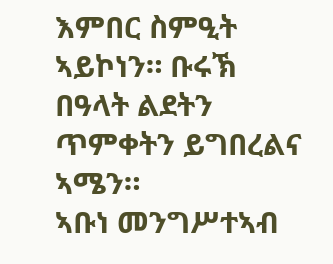እምበር ስምዒት ኣይኮነን። ቡሩኽ በዓላት ልደትን ጥምቀትን ይግበረልና ኣሜን።
ኣቡነ መንግሥተኣብ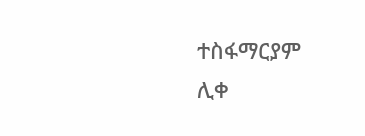ተስፋማርያም
ሊቀ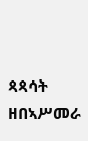ጳጳሳት ዘበኣሥመራ